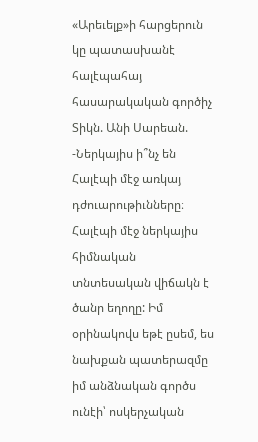«Արեւելք»ի հարցերուն կը պատասխանէ հալէպահայ հասարակական գործիչ Տիկն. Անի Սարեան.
-Ներկայիս ի՞նչ են Հալէպի մէջ առկայ դժուարութիւնները։
Հալէպի մէջ ներկայիս հիմնական տնտեսական վիճակն է ծանր եղողը: Իմ օրինակովս եթէ ըսեմ, ես նախքան պատերազմը իմ անձնական գործս ունէի՝ ոսկերչական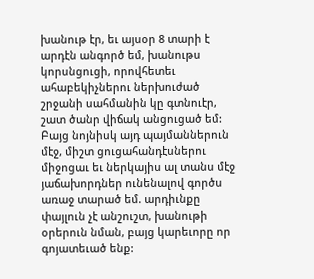խանութ էր, եւ այսօր 8 տարի է արդէն անգործ եմ, խանութս կորսնցուցի, որովհետեւ ահաբեկիչներու ներխուժած շրջանի սահմանին կը գտնուէր, շատ ծանր վիճակ անցուցած եմ: Բայց նոյնիսկ այդ պայմաններուն մէջ, միշտ ցուցահանդէսներու միջոցաւ եւ ներկայիս ալ տանս մէջ յաճախորդներ ունենալով գործս առաջ տարած եմ. արդիւնքը փայլուն չէ անշուշտ, խանութի օրերուն նման, բայց կարեւորը որ գոյատեւած ենք: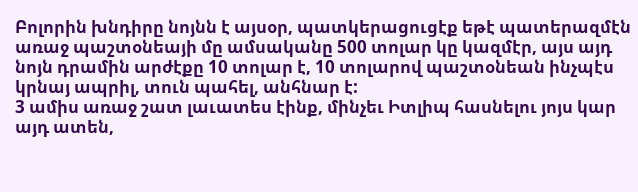Բոլորին խնդիրը նոյնն է այսօր, պատկերացուցէք եթէ պատերազմէն առաջ պաշտօնեայի մը ամսականը 500 տոլար կը կազմէր, այս այդ նոյն դրամին արժէքը 10 տոլար է, 10 տոլարով պաշտօնեան ինչպէս կրնայ ապրիլ, տուն պահել, անհնար է:
3 ամիս առաջ շատ լաւատես էինք, մինչեւ Իտլիպ հասնելու յոյս կար այդ ատեն,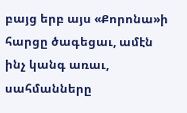բայց երբ այս «Քորոնա»ի հարցը ծագեցաւ, ամէն ինչ կանգ առաւ, սահմանները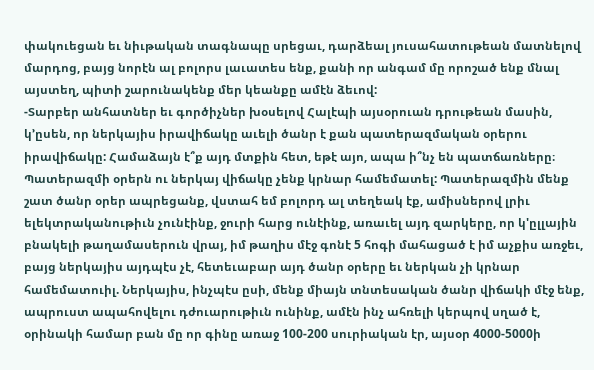փակուեցան եւ նիւթական տագնապը սրեցաւ, դարձեալ յուսահատութեան մատնելով մարդոց, բայց նորէն ալ բոլորս լաւատես ենք, քանի որ անգամ մը որոշած ենք մնալ այստեղ, պիտի շարունակենք մեր կեանքը ամէն ձեւով:
-Տարբեր անհատներ եւ գործիչներ խօսելով Հալէպի այսօրուան դրութեան մասին, կ՚ըսեն, որ ներկայիս իրավիճակը աւելի ծանր է քան պատերազմական օրերու իրավիճակը: Համաձայն է՞ք այդ մտքին հետ, եթէ այո, ապա ի՞նչ են պատճառները։
Պատերազմի օրերն ու ներկայ վիճակը չենք կրնար համեմատել: Պատերազմին մենք շատ ծանր օրեր ապրեցանք, վստահ եմ բոլորդ ալ տեղեակ էք, ամիսներով լրիւ ելեկտրականութիւն չունէինք, ջուրի հարց ունէինք, առաւել այդ զարկերը, որ կ'ըլլային բնակելի թաղամասերուն վրայ, իմ թաղիս մէջ գոնէ 5 հոգի մահացած է իմ աչքիս առջեւ, բայց ներկայիս այդպէս չէ, հետեւաբար այդ ծանր օրերը եւ ներկան չի կրնար համեմատուիլ. Ներկայիս, ինչպէս ըսի, մենք միայն տնտեսական ծանր վիճակի մէջ ենք, ապրուստ ապահովելու դժուարութիւն ունինք, ամէն ինչ ահռելի կերպով սղած է, օրինակի համար բան մը որ գինը առաջ 100-200 սուրիական էր, այսօր 4000-5000ի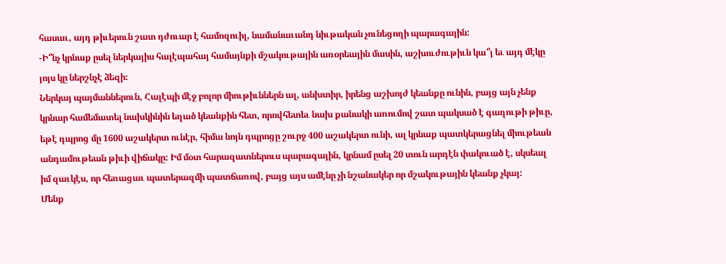հասաւ, այդ թիւերուն շատ դժուար է համոզուիլ, նամանաւանդ նիւթական չունեցողի պարագային:
-Ի՞նչ կրնաք ըսել ներկայիս հալէպահայ համայնքի մշակութային առօրեային մասին, աշխուժութիւն կա՞յ եւ այդ մէկը յոյս կը ներշնչէ ձեզի։
Ներկայ պայմաններուն, Հալէպի մէջ բոլոր միութիւններն ալ, անխտիր, իրենց աշխոյժ կեանքը ունին, բայց այն չենք կրնար համեմատել նախկինին եղած կեանքին հետ, որովհետեւ նախ քանակի առումով շատ պակսած է գաղութի թիւը, եթէ դպրոց մը 1600 աշակերտ ունէր, հիմա նոյն դպրոցը շուրջ 400 աշակերտ ունի, ալ կրնաք պատկերացնել միութեան անդամութեան թիւի վիճակը: Իմ մօտ հարազատներուս պարագային, կրնամ ըսել 20 տուն արդէն փակուած է, սկսեալ իմ զաւկէս, որ հեռացաւ պատերազմի պատճառով, բայց այս ամէնը չի նշանակեր որ մշակութային կեանք չկայ:
Մենք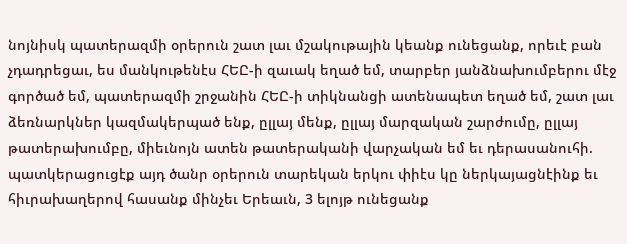նոյնիսկ պատերազմի օրերուն շատ լաւ մշակութային կեանք ունեցանք, որեւէ բան չդադրեցաւ, ես մանկութենէս ՀԵԸ-ի զաւակ եղած եմ, տարբեր յանձնախումբերու մէջ գործած եմ, պատերազմի շրջանին ՀԵԸ-ի տիկնանցի ատենապետ եղած եմ, շատ լաւ ձեռնարկներ կազմակերպած ենք, ըլլայ մենք, ըլլայ մարզական շարժումը, ըլլայ թատերախումբը, միեւնոյն ատեն թատերականի վարչական եմ եւ դերասանուհի. պատկերացուցէք այդ ծանր օրերուն տարեկան երկու փիէս կը ներկայացնէինք եւ հիւրախաղերով հասանք մինչեւ Երեաւն, 3 ելոյթ ունեցանք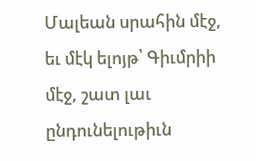Մալեան սրահին մէջ, եւ մէկ ելոյթ՝ Գիւմրիի մէջ, շատ լաւ ընդունելութիւն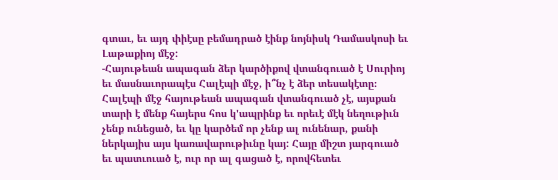գտաւ, եւ այդ փիէսը բեմադրած էինք նոյնիսկ Դամասկոսի եւ Լաթաքիոյ մէջ:
-Հայութեան ապագան ձեր կարծիքով վտանգուած է Սուրիոյ եւ մասնաւորապէս Հալէպի մէջ, ի՞նչ է ձեր տեսակէտը։
Հալէպի մէջ հայութեան ապագան վտանգուած չէ, այսքան տարի է մենք հայերս հոս կ'ապրինք եւ որեւէ մէկ նեղութիւն չենք ունեցած, եւ կը կարծեմ որ չենք ալ ունենար, քանի ներկայիս այս կառավարութիւնը կայ: Հայը միշտ յարգուած եւ պատւուած է, ուր որ ալ գացած է, որովհետեւ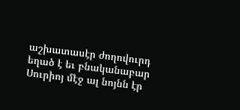աշխատասէր ժողովուրդ եղած է եւ բնականաբար Սուրիոյ մէջ ալ նոյնն էր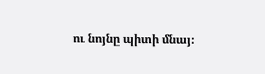ու նոյնը պիտի մնայ։